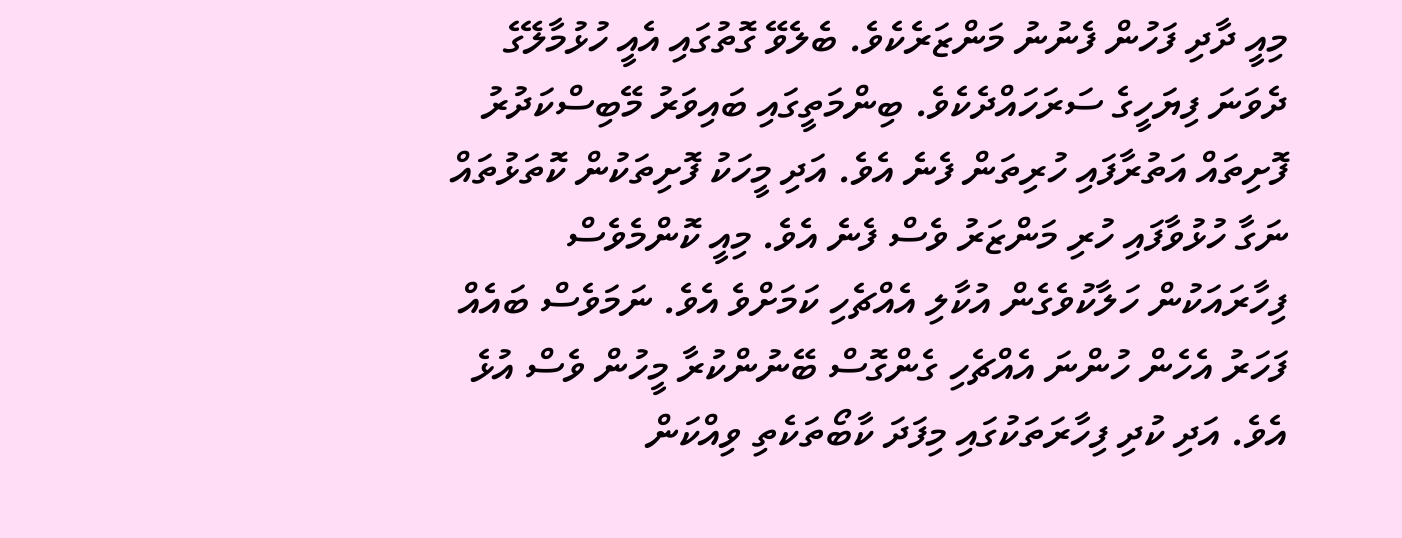މިއީ ދާދި ފަހުން ފެނުނު މަންޒަރެކެވެ. ބެލެވޭ ގޮތުގައި އެއީ ހުޅުމާލޭގެ ދެވަނަ ފިޔަހީގެ ސަރަހައްދެކެވެ. ބިންމަތީގައި ބައިވަރު މޭބިސްކަދުރު ފޮށިތައް އަތުރާފައި ހުރިތަން ފެނެ އެވެ. އަދި މީހަކު ފޮށިތަކުން ކޮތަޅުތައް ނަގާ ހުޅުވާފައި ހުރި މަންޒަރު ވެސް ފެނެ އެވެ. މިއީ ކޮންމެވެސް ފިހާރައަކުން ހަލާކުވެގެން އުކާލި އެއްޗެހި ކަމަށްވެ އެވެ. ނަމަވެސް ބައެއް ފަހަރު އެހެން ހުންނަ އެއްޗެހި ގެންގޮސް ބޭނުންކުރާ މީހުން ވެސް އުޅެ އެވެ. އަދި ކުދި ފިހާރަތަކުގައި މިފަދަ ކާބޯތަކެތި ވިއްކަން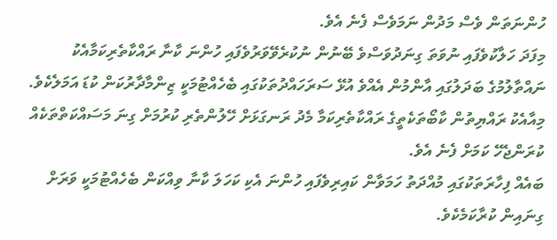ހުންނަތަން ވެސް މަދުން ނަމަވެސް ފެނެ އެވެ.
މިފަދަ ހަލާކުވެފައި ނުވަތަ ގިނަދުވަސްވެ ބޭނުން ނުކުރެވޭވަރުވެފައި ހުންނަ ކާނާ ރައްކާތެރިކަމާއެކު ނައްތާލުމުގެ ބަދަލުގައި އާންމުން އެއްވެ އުޅޭ ސަރަހައްދުތަކުގައި ބެހެއްޓުމަކީ ޒިންމާދާރުކަން ކުޑަ އަމަލެކެވެ. މިއާއެކު ރައްޔިތުން ކާބޯތަކެތީގެ ރައްކާތެރިކަމާ މެދު ރަނގަޅަށް ހޭލުންތެރި ކުރުމަށް ގިނަ މަސައްކަތްތަކެއް ކުރަންޖެހޭ ކަމަށް ފެނެ އެވެ.
ބައެއް ފިހާރަތަކުގައި މުއްދަތު ހަމަވާން ކައިރިވެފައި ހުންނަ އެކި ކަހަލަ ކާނާ ވިއްކަން ބެހެއްޓުމަކީ ވަރަށް ގިނައިން ކުރާކަމެކެވެ.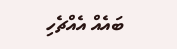ބައެއް އެއްޗެހި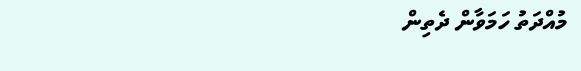މުއްދަތު ހަމަވާން ދެތިން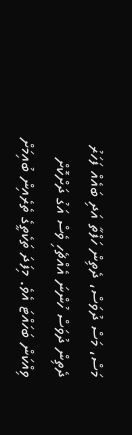މަސް، މަސް ދުވަސް، ދެތިން ހަފްތާ އަދި ބައެއް ފަހަރު ދެތިން ދުވަސް ހުންނަ އެއްޗެހި ވެސް އަގު ދަށްކޮށް ވިއްކަން ބަހައްޓަ އެވެ. މިފަދަ ތަކެތީގެ ތެރެއިން ބުއިމަށް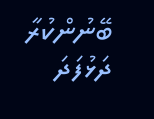ބޭނުންކުރާ ދަޅުފަދަ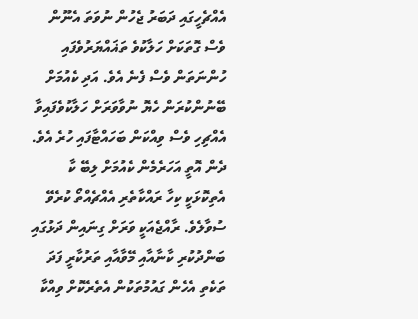އެއްޗެހީގައި ދަބަރު ޖެހުން ނުވަތަ އެނޫން ވެސް ގޮތަކަށް ހަލާކުވެ ތަޣައްޔަރުވެފައި ހުންނަތަން ވެސް ފެނެ އެވެ. އަދި ކެއުމަށް ބޭނުންކުރަން ހެޔޮ ނުވާވަރަށް ހަލާކުވެފައިވާ އެއްޗިހި ވެސް ވިއްކަން ބަހައްޓާފައި ހުރެ އެވެ.
ދެން އޮތީ އަހަރެމެން ކެއުމަށް ލިބޭ ކާ އެތިކޮޅަކީ ކިހާ ރައްކާތެރި އެއްޗެއްތޯ ކުރެވޭ ސުވާލެވެ. ރާއްޖެއަކީ ވަރަށް ގިނައިން ދަޅުގައި ބަންދުކުރި ކާނާއާއި މޭވާއާއި ތަރުކާރީ ފަދަ ތަކެތި އެހެން ގައުމުތަކުން އެތެރެކޮށް ވިއްކާ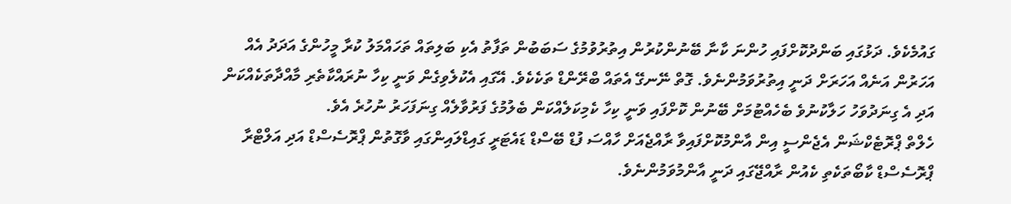ގައުމެކެވެ. ދަޅުގައި ބަންދުކޮށްފައި ހުންނަ ކާނާ ބޭނުންކުރުން އިތުރުވުމުގެ ސަބަބުން ތަފާތު އެކި ބަލިތައް ތަހައްމަލު ކުރާ މީހުންގެ އަދަދު އެއް އަހަރުން އަނެއް އަހަރަށް ދަނީ އިތުރުވަމުންނެވެ. ގޮތް ނޭނގޭ އެތައް ބްރޭންޑް ތަކެކެވެ. އޭގައި އެކުލެވިގެން ވަނީ ކިހާ ނުރައްކާތެރި މާއްދާތަކެއްކަން އަދި އެ ގިނަދުވަހު ހަލާކުނުވެ ބެހެއްޓުމަށް ބޭނުން ކޮށްފައި ވަނީ ކިހާ ކެމިކަލެއްކަން ބެލުމުގެ ފަރުވާލެއް ގިނަފަހަރު ނުހުރެ އެވެ.
ހެލްތް ޕްރޮޓެކްޝަން އެޖެންސީ އިން އާންމުކޮށްފައިވާ ރާއްޖެއަށް ހާއްސަ ފުޑް ބޭސްޑް ޑައެޓަރީ ގައިޑްލައިންގައި ވާގޮތުން ޕްރޮސެސްޑް އަދި އަލްޓްރާ ޕްރޮސެސްޑް ކާބޯތަކެތި ކެއުން ރާއްޖޭގައި ދަނީ އާންމުވަމުންނެވެ.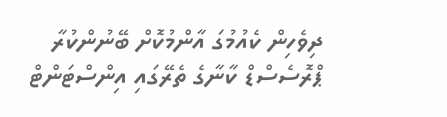ދިވެހިން ކެއުމުގަ އާންމުކޮށް ބޭނުންކުރާ ޕްރޮސެސްޑް ކާނާގެ ތެރޭގައި އިންސްޓަންޓް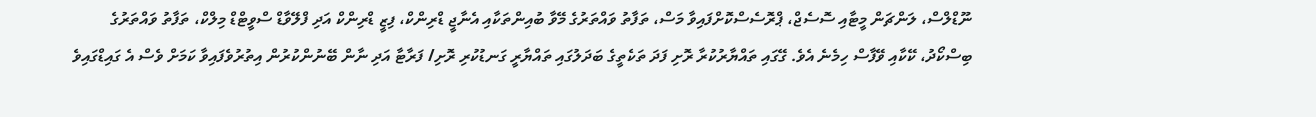ނޫޑްލްސް، ލަންޗަން މީޓާއި ސޮސެޖް، ޕްރޮސެސްކޮށްފައިވާ މަސް، ތަފާތު ވައްތަރުގެ މޭވާ ބުއިންތަކާއި އެނާޖީ ޑްރިންކް، ފިޒީ ޑްރިންކް އަދި ފްލޭވާޑް ސްވީޓްޑް މިލްކް، ތަފާތު ވައްތަރުގެ ބިސްކޯދު، ކޭކާއި ވޭފާސް ހިމެނެ އެވެ. ގޭގައި ތައްޔާރުކުރާ ރޮށި ފަދަ ތަކެތީގެ ބަދަލުގައި ތައްޔާރީ ގަނޑުކުރި ރޮށި/ ފަރާޓާ އަދި ނާން ބޭނުންކުރުން އިތުރުވެފައިވާ ކަމަށް ވެސް އެ ގައިޑްގައިވެ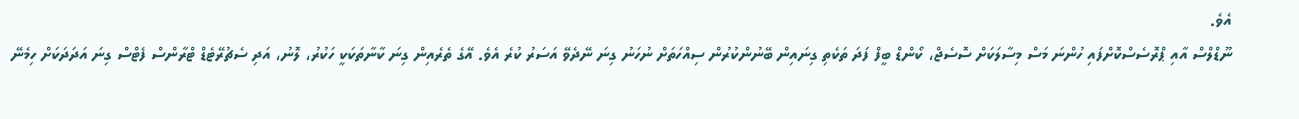އެވެ.
ނޫޑްލްސް އާއި ޕްރޮސެސްކޮށްފައި ހުންނަ މަސް މިސާލަކަށް ސޮސެޖް، ކޯންޑް ބީފް ފަދަ ތަކެތި ގިނައިން ބޭނުންކުރުން ސިއްހަތަށް ނުހަނު ގިނަ ނޭދެވޭ އަސަރު ކުރެ އެވެ. އޭގެ ތެރެއިން ގިނަ ކާނާތަކަކީ ހަކުރު، ލޮނު، އަދި ސެޗުރޭޓެޑް ޓްރާންސް ފެޓްސް ގިނަ އަދަދަކަށް ހިމެނޭ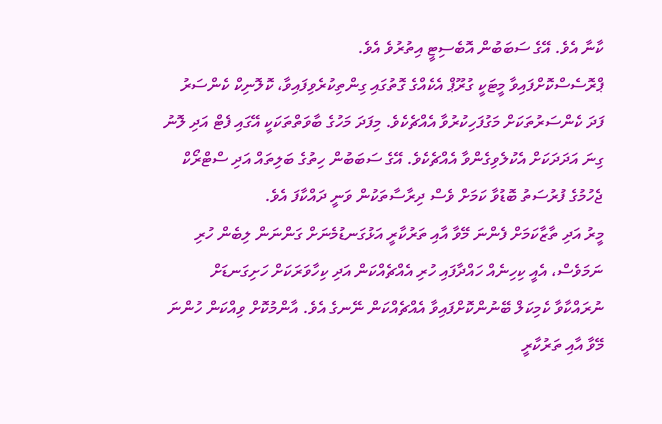ކާނާ އެވެ. އޭގެ ސަބަބުން އޮބެސިޓީ އިތުރުވެ އެވެ.
ޕްރޮސެސްކޮށްފައިވާ މީޓަކީ ގުރޫޕް އެކެއްގެ ގޮތުގައި ގިންތިކުރެވިފައިވާ، ކޮލޮނިކް ކެންސަރު ފަދަ ކެންސަރުތަކަށް މަގުފަހިކުރުވާ އެއްޗެކެވެ. މިފަދަ މަހުގެ ބާވަތްތަކަކީ އޭގައި ފެޓް އަދި ލޮނު ގިނަ އަދަދަކަށް އެކުލެވިގެންވާ އެއްޗެކެވެ. އޭގެ ސަބަބުން ހިތުގެ ބަލިތައް އަދި ސްޓްރޯކް ޖެހުމުގެ ފުރުސަތު ބޮޑުވާ ކަމަށް ވެސް ދިރާސާތަކުން ވަނީ ދައްކާފަ އެވެ.
މީރު އަދި ތާޒާކަމަށް ފެންނަ މޭވާ އާއި ތަރުކާރީ އަޅުގަނޑުމެނަށް ގަންނަން ލިބެން ހުރި ނަމަވެސް، އެއީ ކިހިނެއް ހައްދާފައި ހުރި އެއްޗެއްކަން އަދި ކިހާވަރަކަށް ހަށިގަނޑަށް ނުރައްކާވާ ކެމިކަލް ބޭނުންކޮށްފައިވާ އެއްޗެއްކަން ނޭނގެ އެވެ. އާންމުކޮށް ވިއްކަން ހުންނަ މޭވާ އާއި ތަރުކާރީ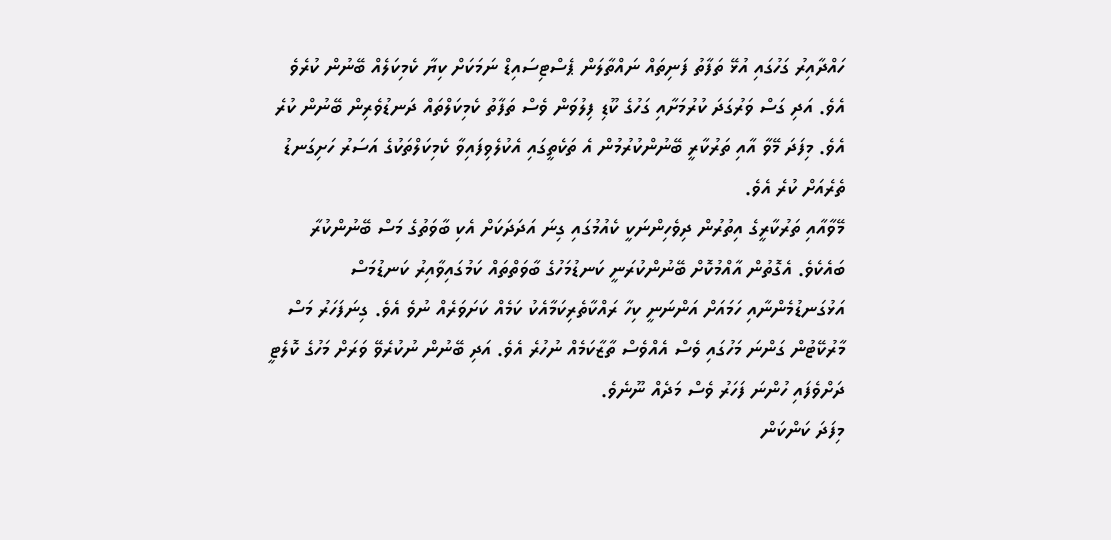ހައްދާއިރު ގަހުގައި އުޅޭ ތަފާތު ފަނިތައް ނައްތާލަން ޕެސްޓިސައިޑް ނަމަކަށް ކިޔާ ކެމިކަލެއް ބޭނުން ކުރެވެ އެވެ. އަދި ގަސް ވަރުގަދަ ކުރުމަށާއި ގަހުގެ ކޫޑި ފިލުވަން ވެސް ތަފާތު ކެމިކަލްތައް ދަނޑުވެރިން ބޭނުން ކުރެ އެވެ. މިފަދަ މޭވާ އާއި ތަރުކާރީ ބޭނުންކުރުމުން އެ ތަކެތީގައި އެކުލެވިފައިވާ ކެމިކަލްތަކުގެ އަސަރު ހަށިގަނޑު ތެރެއަށް ކުރެ އެވެ.
މޭވާއާއި ތަރުކާރީގެ އިތުރުން ދިވެހިންނަކީ ކެއުމުގައި ގިނަ އަދަދަކަށް އެކި ބާވަތުގެ މަސް ބޭނުންކުރާ ބައެކެވެ. އެގޮތުން އާއްމުކޮށް ބޭނުންކުރަނީ ކަނޑުމަހުގެ ބާވަތްތައް ކަމުގައިވާއިރު ކަނޑުމަސް އަޅުގަނޑުމެންނާއި ހަމައަށް އަންނަނީ ކިހާ ރައްކާތެރިކަމާއެކު ކަމެއް ކަށަވަރެއް ނުވެ އެވެ. ގިނަފަހަރު މަސް މާރުކޭޓުން ގަންނަ މަހުގައި ވެސް އެއްވެސް ތާޒާކަމެއް ނުހުރެ އެވެ. އަދި ބޭނުން ނުކުރެވޭ ވަރަށް މަހުގެ ކޮލެޓީ ދަށްވެފައި ހުންނަ ފަހަރު ވެސް މަދެއް ނޫނެވެ.
މިފަދަ ކަންކަން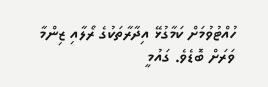ހުއްޓުވުމަށް ކަމާގުޅޭ އިދާރާތަކުގެ ރޯލާއި ޒިންމާ ވަރަށް ބޮޑެވެ. ގައުމީ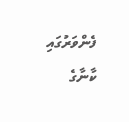ފެންވަރުގައި ކާނާގެ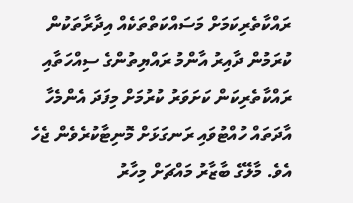ރައްކާތެރިކަމަށް މަސައްކަތްތަކެއް އިދާރާތަކުން ކުރަމުން ދާއިރު އާންމު ރައްޔިތުންގެ ސިއްހަތާއި ރައްކާތެރިކަން ކަށަވަރު ކުރުމަށް މިފަދަ އެންމެހާ އާދަތައް ހުއްޓުވައި ރަނގަޅަށް މޮނިޓާކުރެވެން ޖެހެ އެވެ. މާލޭގެ ބާޒާރު މައްޗަށް މިހާރު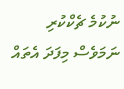ނުކުމެ ޗެކްކުރި ނަމަވެސް މިފަދަ އެތައް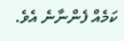ކަމެއް ފެންނާނެ އެވެ.